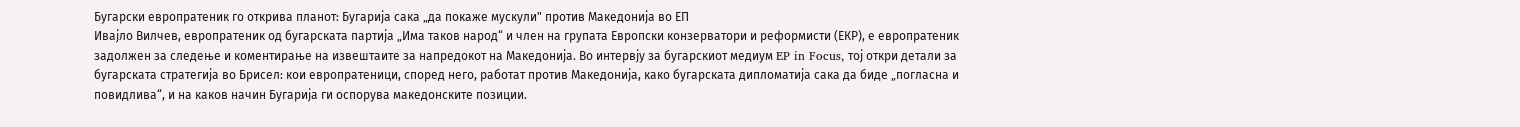Бугарски европратеник го открива планот: Бугарија сака „да покаже мускули" против Македонија во ЕП
Ивајло Вилчев, европратеник од бугарската партија „Има таков народ“ и член на групата Европски конзерватори и реформисти (ЕКР), е европратеник задолжен за следење и коментирање на извештаите за напредокот на Македонија. Во интервју за бугарскиот медиум EP in Focus, тој откри детали за бугарската стратегија во Брисел: кои европратеници, според него, работат против Македонија, како бугарската дипломатија сака да биде „погласна и повидлива“, и на каков начин Бугарија ги оспорува македонските позиции.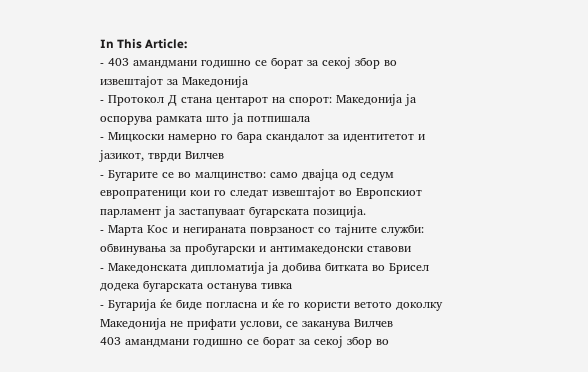In This Article:
- 403 амандмани годишно се борат за секој збор во извештајот за Македонија
- Протокол Д стана центарот на спорот: Македонија ја оспорува рамката што ја потпишала
- Мицкоски намерно го бара скандалот за идентитетот и јазикот, тврди Вилчев
- Бугарите се во малцинство: само двајца од седум европратеници кои го следат извештајот во Европскиот парламент ја застапуваат бугарската позиција.
- Марта Кос и негираната поврзаност со тајните служби: обвинувања за пробугарски и антимакедонски ставови
- Македонската дипломатија ја добива битката во Брисел додека бугарската останува тивка
- Бугарија ќе биде погласна и ќе го користи ветото доколку Македонија не прифати услови, се заканува Вилчев
403 амандмани годишно се борат за секој збор во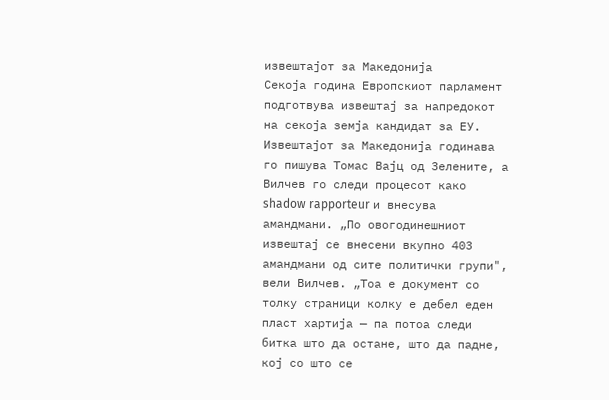извештајот за Македонија
Секоја година Европскиот парламент подготвува извештај за напредокот на секоја земја кандидат за ЕУ. Извештајот за Македонија годинава го пишува Томас Вајц од Зелените, а Вилчев го следи процесот како shadow rapporteur и внесува амандмани. „По овогодинешниот извештај се внесени вкупно 403 амандмани од сите политички групи", вели Вилчев. „Тоа е документ со толку страници колку е дебел еден пласт хартија — па потоа следи битка што да остане, што да падне, кој со што се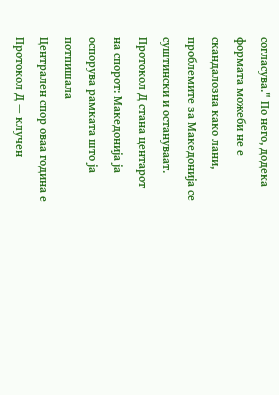согласува." По него, додека формата можеби не е скандалозна како лани, проблемите за Македонија се суштински и остануваат.
Протокол Д стана центарот на спорот: Македонија ја оспорува рамката што ја потпишала
Централен спор оваа година е Протокол Д — клучен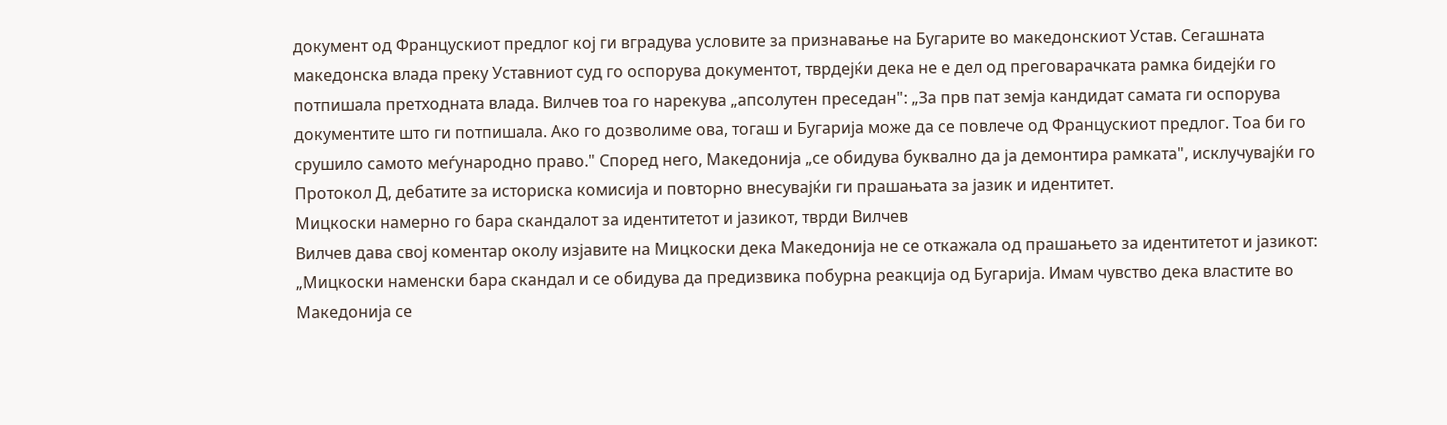документ од Францускиот предлог кој ги вградува условите за признавање на Бугарите во македонскиот Устав. Сегашната македонска влада преку Уставниот суд го оспорува документот, тврдејќи дека не е дел од преговарачката рамка бидејќи го потпишала претходната влада. Вилчев тоа го нарекува „апсолутен преседан": „За прв пат земја кандидат самата ги оспорува документите што ги потпишала. Ако го дозволиме ова, тогаш и Бугарија може да се повлече од Францускиот предлог. Тоа би го срушило самото меѓународно право." Според него, Македонија „се обидува буквално да ја демонтира рамката", исклучувајќи го Протокол Д, дебатите за историска комисија и повторно внесувајќи ги прашањата за јазик и идентитет.
Мицкоски намерно го бара скандалот за идентитетот и јазикот, тврди Вилчев
Вилчев дава свој коментар околу изјавите на Мицкоски дека Македонија не се откажала од прашањето за идентитетот и јазикот: „Мицкоски наменски бара скандал и се обидува да предизвика побурна реакција од Бугарија. Имам чувство дека властите во Македонија се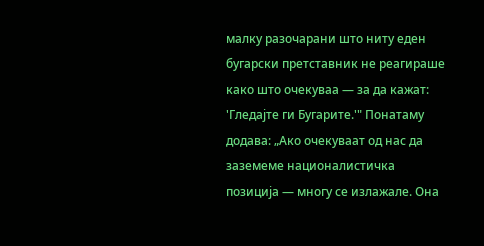малку разочарани што ниту еден бугарски претставник не реагираше како што очекуваа — за да кажат: 'Гледајте ги Бугарите.'" Понатаму додава: „Ако очекуваат од нас да заземеме националистичка позиција — многу се излажале. Она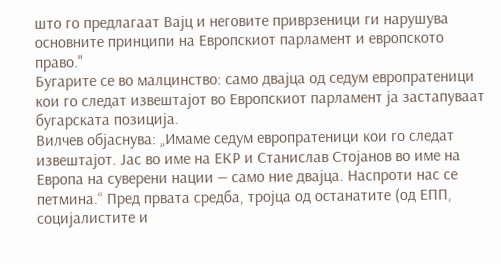што го предлагаат Вајц и неговите приврзеници ги нарушува основните принципи на Европскиот парламент и европското право."
Бугарите се во малцинство: само двајца од седум европратеници кои го следат извештајот во Европскиот парламент ја застапуваат бугарската позиција.
Вилчев објаснува: „Имаме седум европратеници кои го следат извештајот. Јас во име на ЕКР и Станислав Стојанов во име на Европа на суверени нации — само ние двајца. Наспроти нас се петмина.“ Пред првата средба, тројца од останатите (од ЕПП, социјалистите и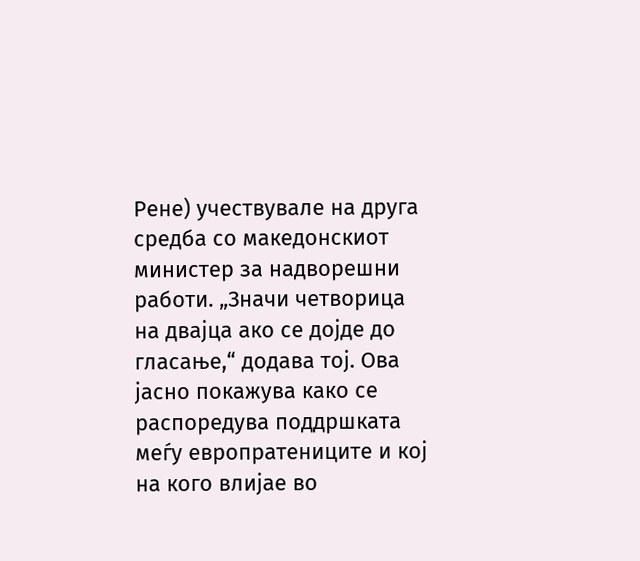Рене) учествувале на друга средба со македонскиот министер за надворешни работи. „Значи четворица на двајца ако се дојде до гласање,“ додава тој. Ова јасно покажува како се распоредува поддршката меѓу европратениците и кој на кого влијае во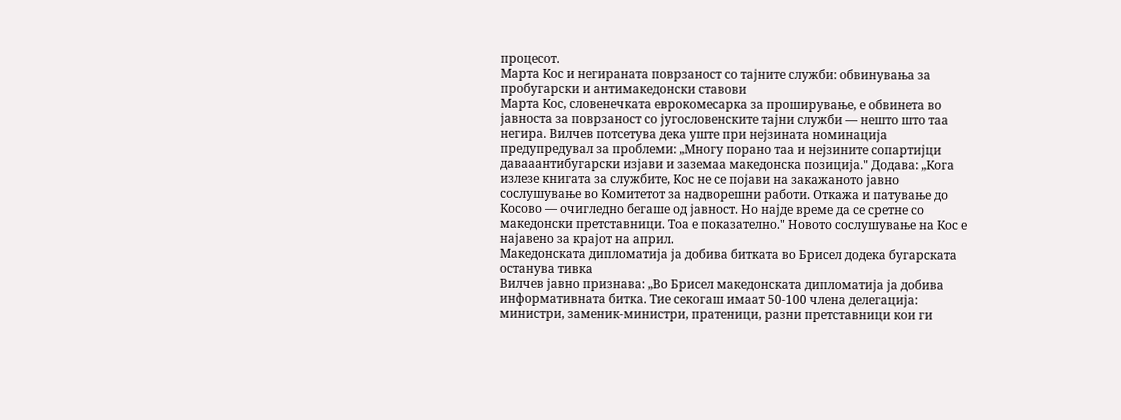процесот.
Марта Кос и негираната поврзаност со тајните служби: обвинувања за пробугарски и антимакедонски ставови
Марта Кос, словенечката еврокомесарка за проширување, е обвинета во јавноста за поврзаност со југословенските тајни служби — нешто што таа негира. Вилчев потсетува дека уште при нејзината номинација предупредувал за проблеми: „Многу порано таа и нејзините сопартијци давааантибугарски изјави и заземаа македонска позиција." Додава: „Кога излезе книгата за службите, Кос не се појави на закажаното јавно сослушување во Комитетот за надворешни работи. Откажа и патување до Косово — очигледно бегаше од јавност. Но најде време да се сретне со македонски претставници. Тоа е показателно." Новото сослушување на Кос е најавено за крајот на април.
Македонската дипломатија ја добива битката во Брисел додека бугарската останува тивка
Вилчев јавно признава: „Во Брисел македонската дипломатија ја добива информативната битка. Тие секогаш имаат 50-100 члена делегација: министри, заменик-министри, пратеници, разни претставници кои ги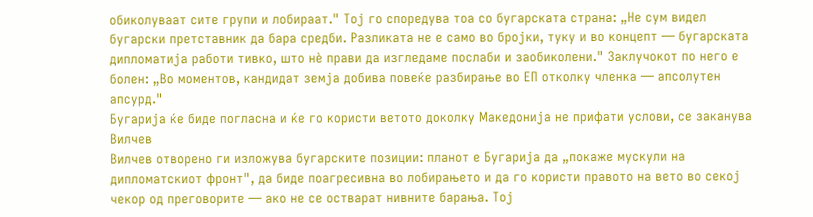обиколуваат сите групи и лобираат." Тој го споредува тоа со бугарската страна: „Не сум видел бугарски претставник да бара средби. Разликата не е само во бројки, туку и во концепт — бугарската дипломатија работи тивко, што нè прави да изгледаме послаби и заобиколени." Заклучокот по него е болен: „Во моментов, кандидат земја добива повеќе разбирање во ЕП отколку членка — апсолутен апсурд."
Бугарија ќе биде погласна и ќе го користи ветото доколку Македонија не прифати услови, се заканува Вилчев
Вилчев отворено ги изложува бугарските позиции: планот е Бугарија да „покаже мускули на дипломатскиот фронт", да биде поагресивна во лобирањето и да го користи правото на вето во секој чекор од преговорите — ако не се остварат нивните барања. Тој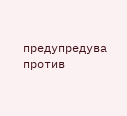предупредува против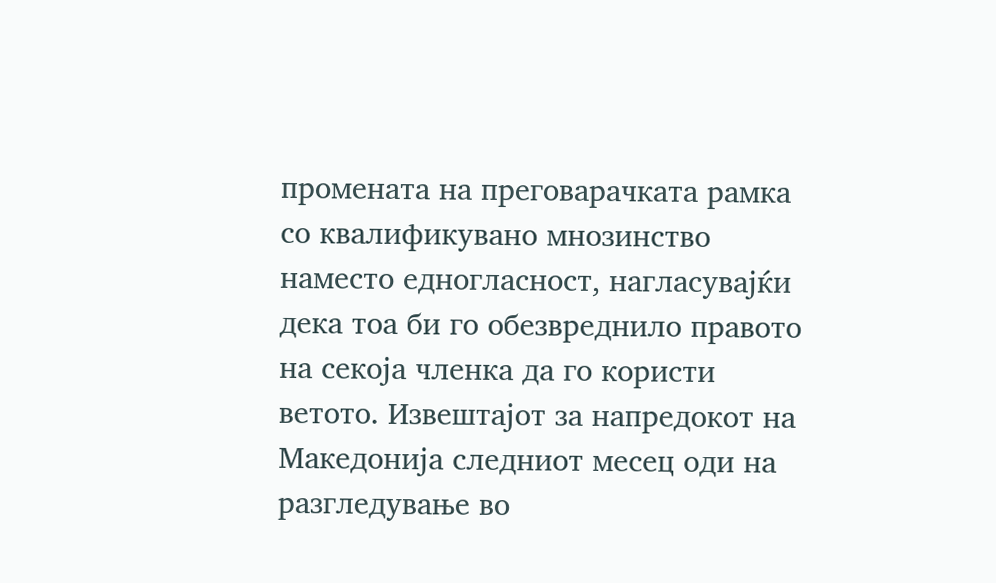промената на преговарачката рамка со квалификувано мнозинство наместо едногласност, нагласувајќи дека тоа би го обезвреднило правото на секоја членка да го користи ветото. Извештајот за напредокот на Македонија следниот месец оди на разгледување во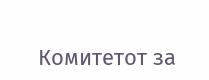Комитетот за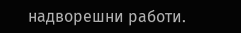надворешни работи.